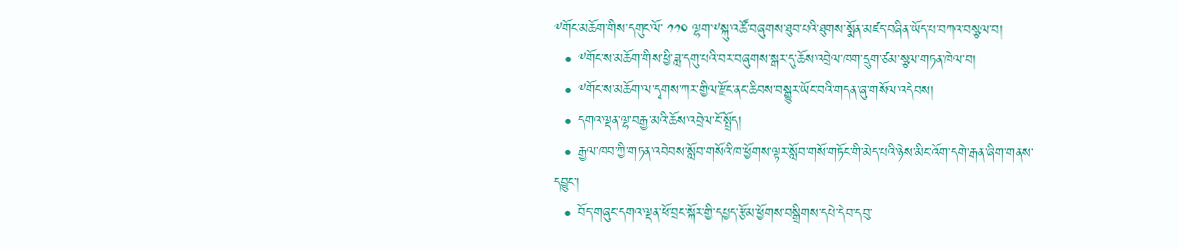༸གོང་མཆོག་གིས་དགུང་ལོ་ ༡༡༠ ལྷག་༸སྐུ་འཚོ་བཞུགས་ཐུབ་པའི་ཐུགས་སྨོན་མཛད་བཞིན་ཡོད་པ་བཀའ་བསྩལ་བ།
  • ༸གོང་ས་མཆོག་གིས་ཕྱི་ཟླ་དགུ་པའི་བར་བཞུགས་སྒར་དུ་ཆོས་འབྲེལ་ཁག་དྲུག་ཙམ་སྩལ་གཏན་ཁེལ་བ།
  • ༸གོང་ས་མཆོག་ལ་དྭགས་ཀར་གྱིལ་རྫོང་ནང་ཆིབས་བསྒྱུར་ཡོང་བའི་གདན་ཞུ་གསོལ་འདེབས།
  • དགའ་ལྡན་ལྷ་བརྒྱ་མའི་ཆོས་འབྲེལ་ངོ་སྤྲོད།
  • རྒྱལ་ཁབ་ཀྱི་གཏན་འབེབས་སློབ་གསོའི་ཁ་ཕྱོགས་ལྟར་སློབ་གསོ་གཏོང་གི་མེད་པའི་ཉེས་མིང་འོག་དགེ་རྒན་ཞིག་གནས་དབྱུང་།
  • བོད་གཞུང་དགའ་ལྡན་ཕོ་བྲང་སྐོར་གྱི་དཔྱད་རྩོམ་ཕྱོགས་བསྒྲིགས་དཔེ་དེབ་དབུ་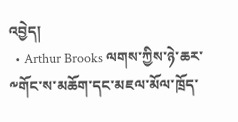འབྱེད།
  • Arthur Brooks ལགས་ཀྱིས་ཉེ་ཆར་༸གོང་ས་མཆོག་དང་མཇལ་མོལ་ཁྲོད་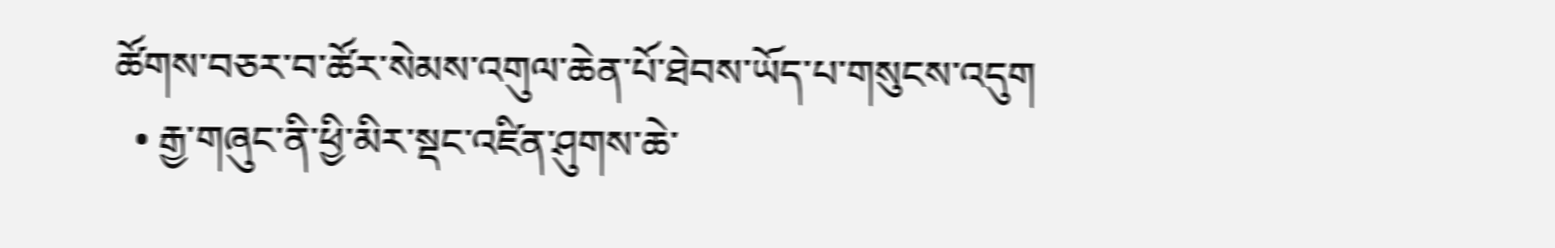ཚོགས་བཅར་བ་ཚོར་སེམས་འགུལ་ཆེན་པོ་ཐེབས་ཡོད་པ་གསུངས་འདུག
  • རྒྱ་གཞུང་ནི་ཕྱི་མིར་སྡང་འཛིན་ཤུགས་ཆེ་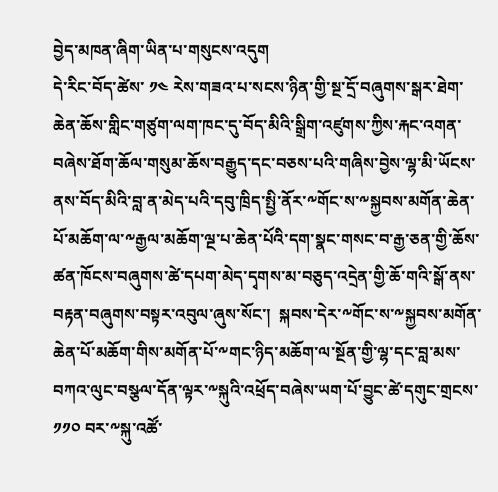བྱེད་མཁན་ཞིག་ཡིན་པ་གསུངས་འདུག
དེ་རིང་བོད་ཚེས་ ༡༤ རེས་གཟའ་པ་སངས་ཉིན་གྱི་སྔ་དྲོ་བཞུགས་སྒར་ཐེག་ཆེན་ཆོས་གླིང་གཙུག་ལག་ཁང་དུ་བོད་མིའི་སྒྲིག་འཛུགས་ཀྱིས་རྐང་འགན་བཞེས་ཐོག་ཆོལ་གསུམ་ཆོས་བརྒྱུད་དང་བཅས་པའི་གཞིས་བྱེས་ལྷ་མི་ཡོངས་ནས་བོད་མིའི་བླ་ན་མེད་པའི་དབུ་ཁྲིད་སྤྱི་ནོར་༸གོང་ས་༸སྐྱབས་མགོན་ཆེན་པོ་མཆོག་ལ་༸རྒྱལ་མཆོག་ལྔ་པ་ཆེན་པོའི་དག་སྣང་གསང་བ་རྒྱ་ཅན་གྱི་ཆོས་ཚན་ཁོངས་བཞུགས་ཚེ་དཔག་མེད་དྭགས་མ་བཅུད་འདྲེན་གྱི་ཆོ་གའི་སྒོ་ནས་བརྟན་བཞུགས་བསྟར་འབུལ་ཞུས་སོང་།  སྐབས་དེར་༸གོང་ས་༸སྐྱབས་མགོན་ཆེན་པོ་མཆོག་གིས་མགོན་པོ་༸གང་ཉིད་མཆོག་ལ་སྔོན་གྱི་ལྷ་དང་བླ་མས་བཀའ་ལུང་བསྩལ་དོན་ལྟར་༸སྐུའི་འཕྲོད་བཞེས་ཡག་པོ་བྱུང་ཚེ་དགུང་གྲངས་ ༡༡༠ བར་༸སྐུ་འཚོ་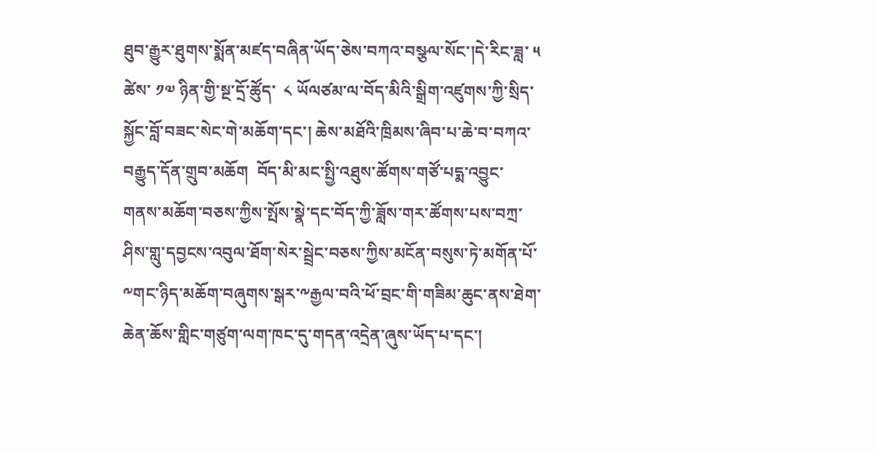ཐུབ་རྒྱུར་ཐུགས་སྨོན་མཛད་བཞིན་ཡོད་ཅེས་བཀའ་བསྩལ་སོང་།དེ་རིང་ཟླ་ ༥ ཚེས་ ༡༧ ཉིན་གྱི་སྔ་དྲོ་ཚོུད་  ༨ ཡོལཙམ་ལ་བོད་མིའི་སྒྲིག་འཛུགས་ཀྱི་སྲིད་སྐྱོང་བློ་བཟང་སེང་གེ་མཆོག་དང་། ཆེས་མཐོའི་ཁྲིམས་ཞིབ་པ་ཆེ་བ་བཀའ་བརྒྱུད་དོན་གྲུབ་མཆོག  བོད་མི་མང་སྤྱི་འཐུས་ཚོགས་གཙོ་པདྨ་འབྱུང་གནས་མཆོག་བཅས་ཀྱིས་སྤོས་སྣེ་དང་བོད་ཀྱི་ཟློས་གར་ཚོགས་པས་བཀྲ་ཤིས་གླུ་དབྱངས་འབུལ་ཐོག་སེར་སྦྲེང་བཅས་ཀྱིས་མངོན་བསུས་ཏེ་མགོན་པོ་༸གང་ཉིད་མཆོག་བཞུགས་སྒར་༸རྒྱལ་བའི་ཕོ་བྲང་གི་གཟིམ་ཆུང་ནས་ཐེག་ཆེན་ཆོས་གླིང་གཙུག་ལག་ཁང་དུ་གདན་འདྲེན་ཞུས་ཡོད་པ་དང་།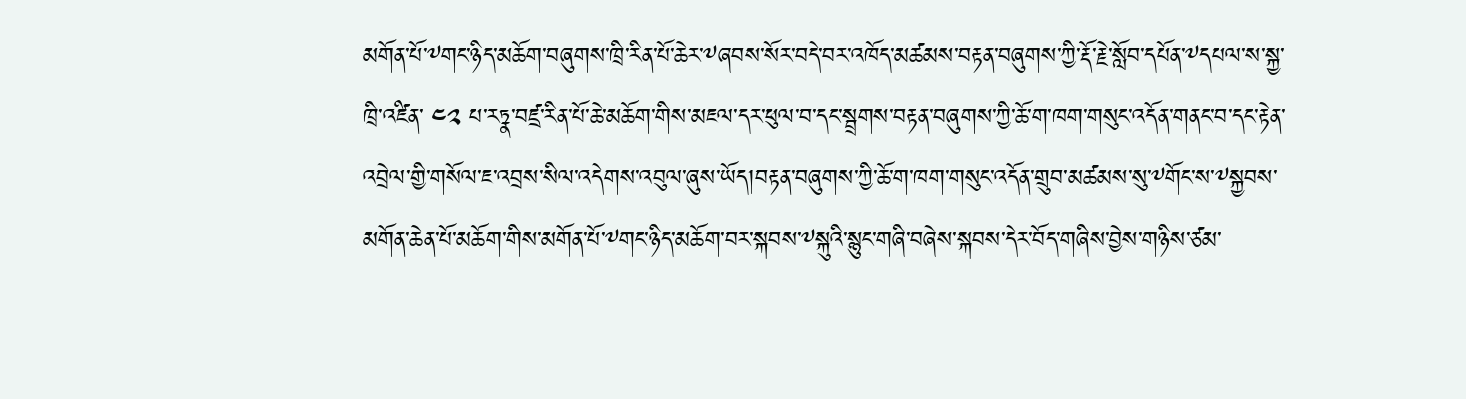མགོན་པོ་༸གང་ཉིད་མཆོག་བཞུགས་ཁྲི་རིན་པོ་ཆེར་༸ཞབས་སོར་བདེ་བར་འཁོད་མཚམས་བརྟན་བཞུགས་ཀྱི་རྡོ་རྗེ་སློབ་དཔོན་༸དཔལ་ས་སྐྱ་ཁྲི་འཛིན་ ༤༢ པ་རཏྣ་བཛྲ་རིན་པོ་ཆེ་མཆོག་གིས་མཇལ་དར་ཕུལ་བ་དང་སྦྲགས་བརྟན་བཞུགས་ཀྱི་ཆོ་ག་ཁག་གསུང་འདོན་གནང་བ་དང་རྟེན་འབྲེལ་གྱི་གསོལ་ཇ་འབྲས་སིལ་འདེགས་འབུལ་ཞུས་ཡོད།བརྟན་བཞུགས་ཀྱི་ཆོ་ག་ཁག་གསུང་འདོན་གྲུབ་མཚམས་སུ་༸གོང་ས་༸སྐྱབས་མགོན་ཆེན་པོ་མཆོག་གིས་མགོན་པོ་༸གང་ཉིད་མཆོག་བར་སྐབས་༸སྐུའི་སྙུང་གཞི་བཞེས་སྐབས་དེར་བོད་གཞིས་བྱེས་གཉིས་ཙམ་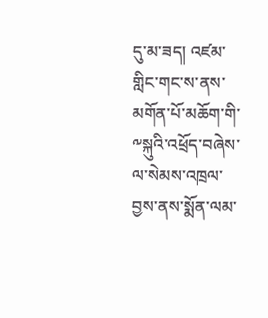དུ་མ་ཟད། འཛམ་གླིང་གང་ས་ནས་མགོན་པོ་མཆོག་གི་༸སྐུའི་འཕྲོད་བཞེས་ལ་སེམས་འཁྲལ་བྱས་ནས་སྨོན་ལམ་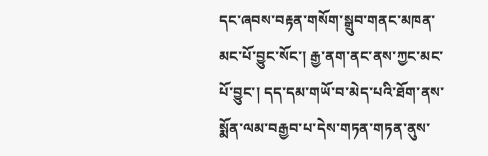དང་ཞབས་བརྟན་གསོག་སྒྲུབ་གནང་མཁན་མང་པོ་བྱུང་སོང་། རྒྱ་ནག་ནང་ནས་ཀྱང་མང་པོ་བྱུང་། དད་དམ་གཡོ་བ་མེད་པའི་ཐོག་ནས་སྨོན་ལམ་བརྒྱབ་པ་དེས་གཏན་གཏན་ནུས་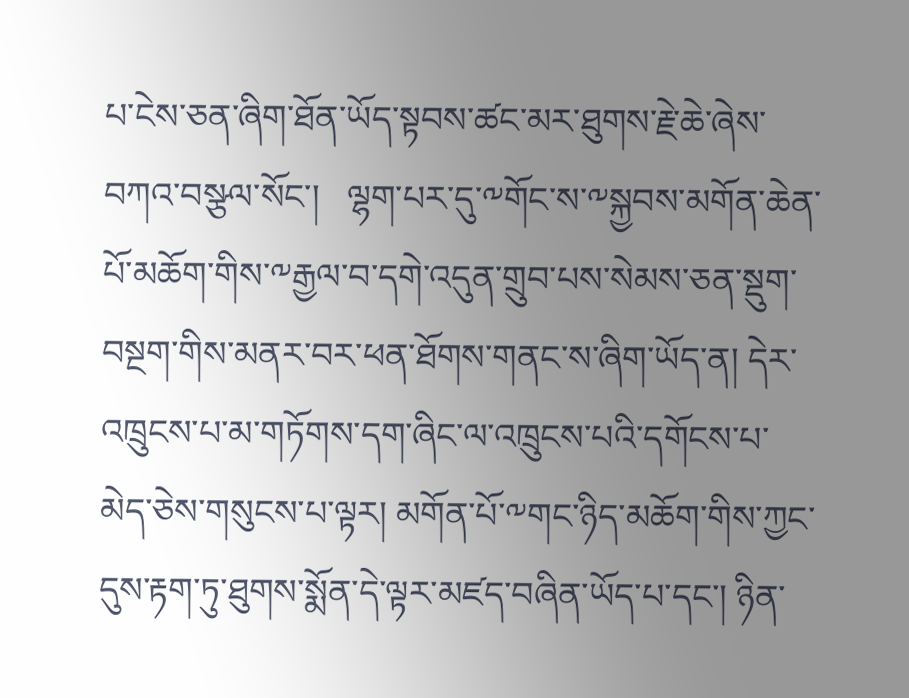པ་ངེས་ཅན་ཞིག་ཐོན་ཡོད་སྟབས་ཚང་མར་ཐུགས་རྗེ་ཆེ་ཞེས་བཀའ་བསྩལ་སོང་།   ལྷག་པར་དུ་༸གོང་ས་༸སྐྱབས་མགོན་ཆེན་པོ་མཆོག་གིས་༸རྒྱལ་བ་དགེ་འདུན་གྲུབ་པས་སེམས་ཅན་སྡུག་བསྔག་གིས་མནར་བར་ཕན་ཐོགས་གནང་ས་ཞིག་ཡོད་ན། དེར་འཁྲུངས་པ་མ་གཏོགས་དག་ཞིང་ལ་འཁྲུངས་པའི་དགོངས་པ་མེད་ཅེས་གསུངས་པ་ལྟར། མགོན་པོ་༸གང་ཉིད་མཆོག་གིས་ཀྱང་དུས་རྟག་ཏུ་ཐུགས་སྨོན་དེ་ལྟར་མཛད་བཞིན་ཡོད་པ་དང་། ཉིན་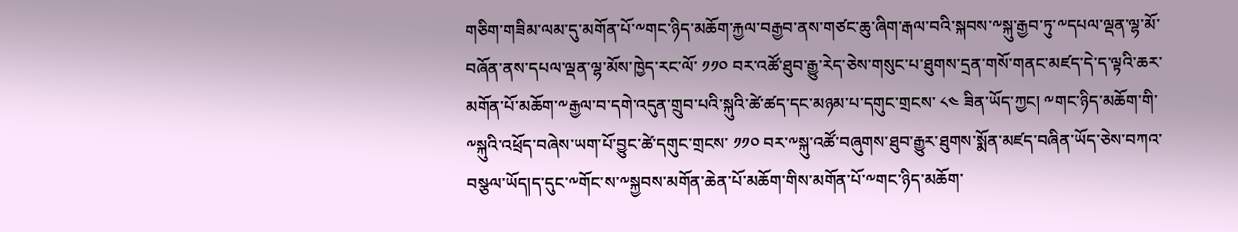གཅིག་གཟིམ་ལམ་དུ་མགོན་པོ་༸གང་ཉིད་མཆོག་རྐྱལ་བརྒྱབ་ནས་གཙང་ཆུ་ཞིག་རྒལ་བའི་སྐབས་༸སྐུ་རྒྱབ་ཏུ་༸དཔལ་ལྡན་ལྷ་མོ་བཞོན་ནས་དཔལ་ལྡན་ལྷ་མོས་ཁྱེད་རང་ལོ་ ༡༡༠ བར་འཚོ་ཐུབ་རྒྱུ་རེད་ཅེས་གསུང་པ་ཐུགས་དྲན་གསོ་གནང་མཛད་དེ་ད་ལྟའི་ཆར་མགོན་པོ་མཆོག་༸རྒྱལ་བ་དགེ་འདུན་གྲུབ་པའི་སྐུའི་ཚེ་ཚད་དང་མཉམ་པ་དགུང་གྲངས་ ༨༤ ཟིན་ཡོད་ཀྱང། ༸གང་ཉིད་མཆོག་གི་༸སྐུའི་འཕྲོད་བཞེས་ཡག་པོ་བྱུང་ཚེ་དགུང་གྲངས་ ༡༡༠ བར་༸སྐུ་འཚོ་བཞུགས་ཐུབ་རྒྱུར་ཐུགས་སྨོན་མཛད་བཞིན་ཡོད་ཅེས་བཀའ་བསྩལ་ཡོད།ད་དུང་༸གོང་ས་༸སྐྱབས་མགོན་ཆེན་པོ་མཆོག་གིས་མགོན་པོ་༸གང་ཉིད་མཆོག་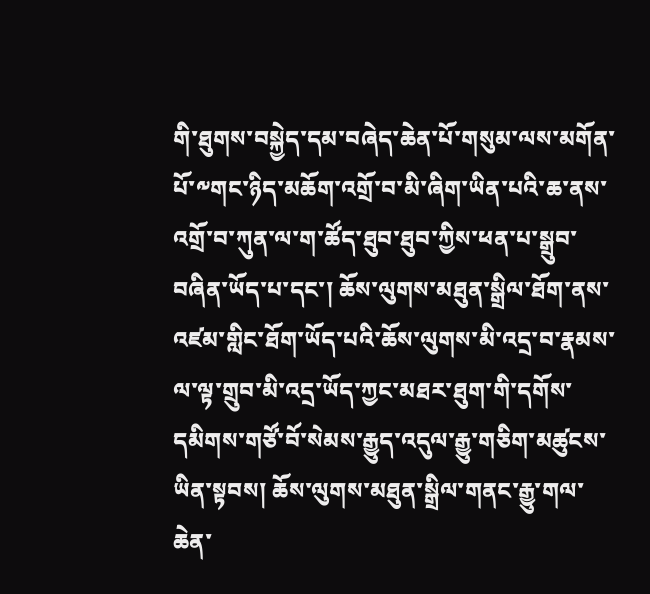གི་ཐུགས་བསྐྱེད་དམ་བཞེད་ཆེན་པོ་གསུམ་ལས་མགོན་པོ་༸གང་ཉིད་མཆོག་འགྲོ་བ་མི་ཞིག་ཡིན་པའི་ཆ་ནས་འགྲོ་བ་ཀུན་ལ་ག་ཚོད་ཐུབ་ཐུབ་ཀྱིས་ཕན་པ་སྒྲུབ་བཞིན་ཡོད་པ་དང་། ཆོས་ལུགས་མཐུན་སྒྲིལ་ཐོག་ནས་འཛམ་གླིང་ཐོག་ཡོད་པའི་ཆོས་ལུགས་མི་འདྲ་བ་རྣམས་ལ་ལྟ་གྲུབ་མི་འདྲ་ཡོད་ཀྱང་མཐར་ཐུག་གི་དགོས་དམིགས་གཙོ་བོ་སེམས་རྒྱུད་འདུལ་རྒྱུ་གཅིག་མཚུངས་ཡིན་སྟབས། ཆོས་ལུགས་མཐུན་སྒྲིལ་གནང་རྒྱུ་གལ་ཆེན་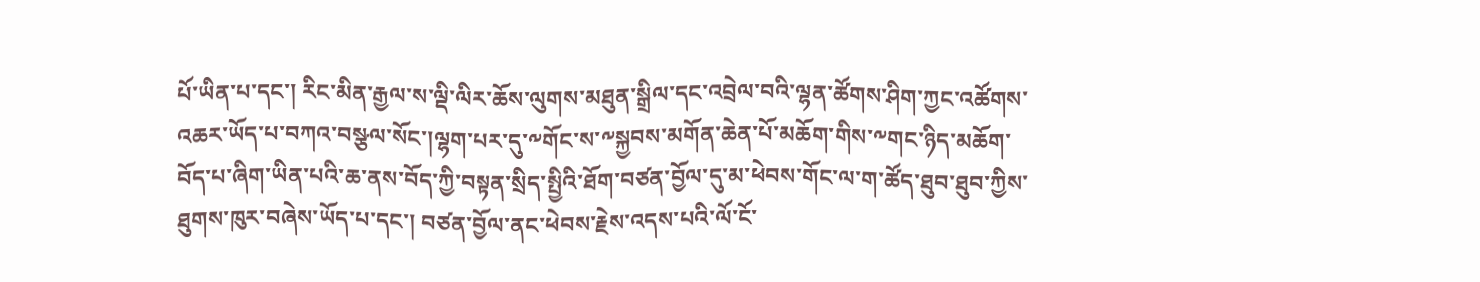པོ་ཡིན་པ་དང་། རིང་མིན་རྒྱལ་ས་ལྡི་ལིར་ཆོས་ལུགས་མཐུན་སྒྲིལ་དང་འབྲེལ་བའི་ལྷན་ཚོགས་ཤིག་ཀྱང་འཚོགས་འཆར་ཡོད་པ་བཀའ་བསྩལ་སོང་།ལྷག་པར་དུ་༸གོང་ས་༸སྐྱབས་མགོན་ཆེན་པོ་མཆོག་གིས་༸གང་ཉིད་མཆོག་བོད་པ་ཞིག་ཡིན་པའི་ཆ་ནས་བོད་ཀྱི་བསྟན་སྲིད་སྤྱིའི་ཐོག་བཙན་བྱོལ་དུ་མ་ཕེབས་གོང་ལ་ག་ཚོད་ཐུབ་ཐུབ་ཀྱིས་ཐུགས་ཁུར་བཞེས་ཡོད་པ་དང་། བཙན་བྱོལ་ནང་ཕེབས་རྗེས་འདས་པའི་ལོ་ངོ་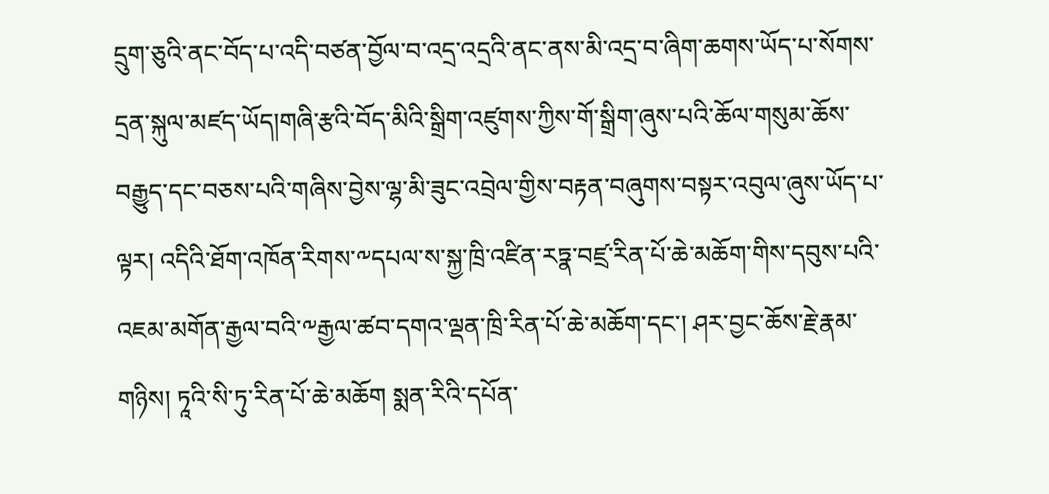དྲུག་ཅུའི་ནང་བོད་པ་འདི་བཙན་བྱོལ་བ་འདྲ་འདྲའི་ནང་ནས་མི་འདྲ་བ་ཞིག་ཆགས་ཡོད་པ་སོགས་དྲན་སྐུལ་མཛད་ཡོད།གཞི་རྩའི་བོད་མིའི་སྒྲིག་འཛུགས་ཀྱིས་གོ་སྒྲིག་ཞུས་པའི་ཆོལ་གསུམ་ཆོས་བརྒྱུད་དང་བཅས་པའི་གཞིས་བྱེས་ལྷ་མི་ཟུང་འབྲེལ་གྱིས་བརྟན་བཞུགས་བསྟར་འབུལ་ཞུས་ཡོད་པ་ལྟར། འདིའི་ཐོག་འཁོན་རིགས་༸དཔལ་ས་སྐྱ་ཁྲི་འཛིན་རཏྣ་བཛྲ་རིན་པོ་ཆེ་མཆོག་གིས་དབུས་པའི་འཇམ་མགོན་རྒྱལ་བའི་༸རྒྱལ་ཚབ་དགའ་ལྡན་ཁྲི་རིན་པོ་ཆེ་མཆོག་དང་། ཤར་བྱང་ཆོས་རྗེ་རྣམ་གཉིས། ཏཱའི་སི་ཏུ་རིན་པོ་ཆེ་མཆོག སྨན་རིའི་དཔོན་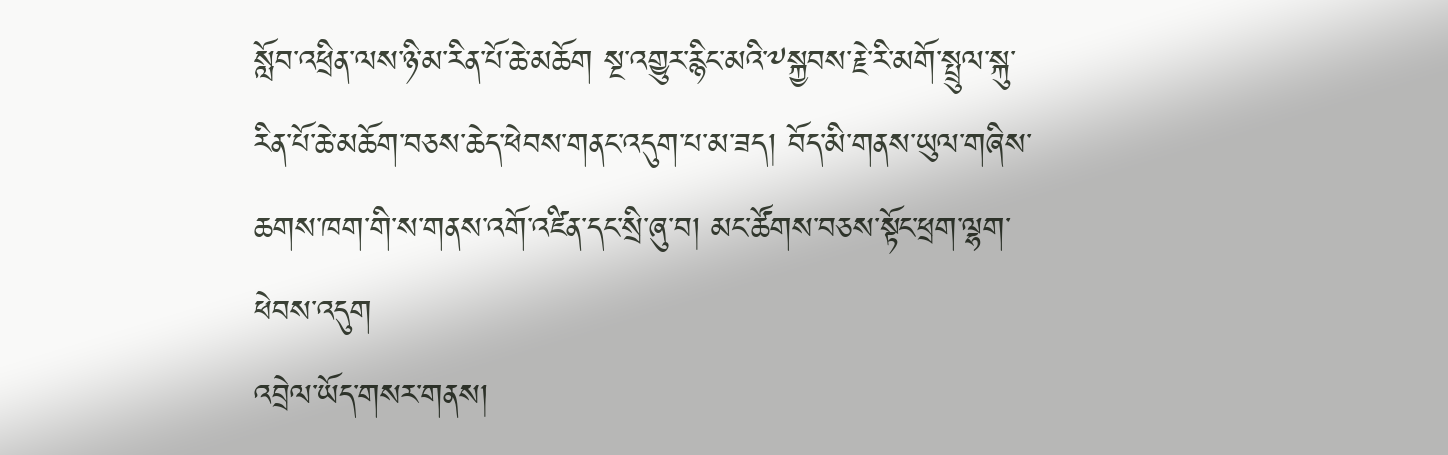སློབ་འཕྲིན་ལས་ཉི་མ་རིན་པོ་ཆེ་མཆོག སྔ་འགྱུར་རྙིང་མའི་༸སྐྱབས་རྗེ་རི་མགོ་སྤྲུལ་སྐུ་རིན་པོ་ཆེ་མཆོག་བཅས་ཆེད་ཕེབས་གནང་འདུག་པ་མ་ཟད། བོད་མི་གནས་ཡུལ་གཞིས་ཆགས་ཁག་གི་ས་གནས་འགོ་འཛིན་དང་སྲི་ཞུ་བ། མང་ཚོགས་བཅས་སྟོང་ཕྲག་ལྷག་ཕེབས་འདུག
འབྲེལ་ཡོད་གསར་གནས།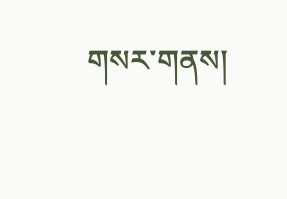གསར་གནས།